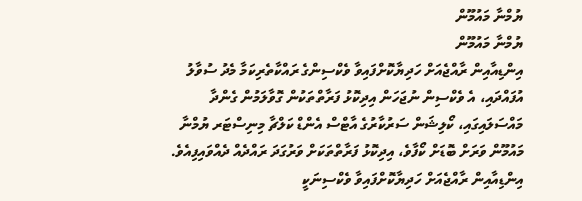ޔުމްނާ މައުމޫން
ޔުމްނާ މައުމޫން
އިންޑިއާއިން ރާއްޖެއަށް ހަދިޔާކޮށްފައިވާ ވެކްސިންގެ ރައްކާތެރިކަމާ މެދު ސުވާލު އުފައްދައި، އެ ވެކްސިން ނުޖަހަން އިދިކޮޅު ފަރާތްތަކުން ގޮވާލަމުން ގެންދާ މައްސަލައިގައި، ކޯލިޝަން ސަރުކާރުގެ އާޓްސް އެންޑް ކަލްޗާ މިނިސްޓަރ ޔުމްނާ މައުމޫން ވަރަށް ބޮޑަށް ކޯފާވެ، އިދިކޮޅު ފަރާތްތަކަށް ވަރުގަދަ ރައްދެއް ދެއްވައިފިއެވެ.
އިންޑިއާއިން ރާއްޖެއަށް ހަދިޔާކޮށްފައިވާ ވެކްސިނަކީ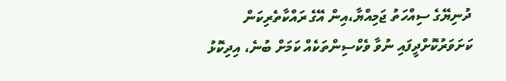ދުނިޔޭގެ ސިއްހަތު ޖަމިއްޔާ،އިން އޭގެ ރައްކާތެރިކަން ކަށަވަރުކޮށްދީފައި ނުވާ ވެކްސިންތަކެއް ކަމަށް ބުނެ، އިދިކޮޅު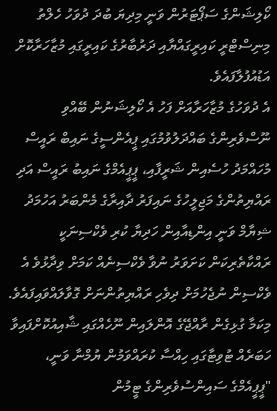ކޯލިޝަންގެ ސަޕޯޓަރުން ވަނީ މިދިޔަ ބުދަ ދުވަހު ހެލްތު މިނިސްޓްރީ ކައިރީގައްޔާއި ދަރުބާރުގެ ކައިރީގައި މުޒާހަރާކޮށް އަޑުއުފުލާފައެވެ.
އެ ދުވަހުގެ މުޒާހަރާއަށް ފަހު އެ ކޯލިޝަނުން ބޭއްވި ނޫސްވެރިންގެ ބައްދަލުވުމުގައި ޕީއެންސީގެ ނައިބް ރައީސް މުހައްމަދު ހުސެއިން ޝަރީފާއި، ޕީޕީއެމްގެ ނައިބު ރައީސް އަދި ރައްޔިތުންގެ މަޖިލީހުގެ ނައިފަރު ދާއިރާގެ މެންބަރު އަހުމަދު ޝިޔާމް ވަނީ އިންޑިއާއިން ހަދިޔާ ކުރި ވެކްސިނަކީ ރައްކާތެރިކަން ކަށަވަރު ނުވާ ވެކްސިނެއް ކަމަށް ވިދާޅުވެ އެ ވެކްސިން ނުޖެހުމަށް ދިވެހި ރައްޔިތުންނަށް ގޮވާލައްވައިފައެވެ.
މިކަމާ ގުޅިގެން ރާއްޖޭގެ އޮންލައިން ނޫހެއްގައި ޝާއިއުކޮށްފައިވާ ހަބަރެއް ޓުވިޓާގައި ހިއްސާ ކުރައްވަމުން ޔުމްނާ ވަނީ، "ޕީޕީއެމްގެ ސައިންސުވެރިންގެ ޓީމުން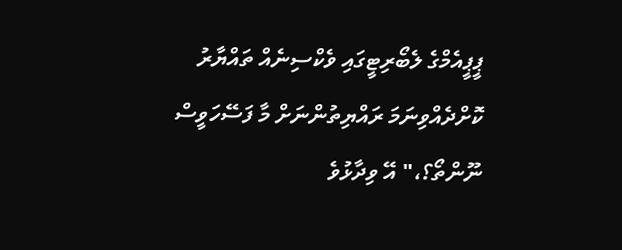ޕީޕީއެމްގެ ލެބޯރިޓީގައި ވެކްސިނެއް ތައްޔާރު ކޮށްދެއްވިނަމަ ރައްޔިތުންނަށް މާ ފަސޭހަވީސް ނޫންތޯ؟،" އޭ ވިދާޅުވެ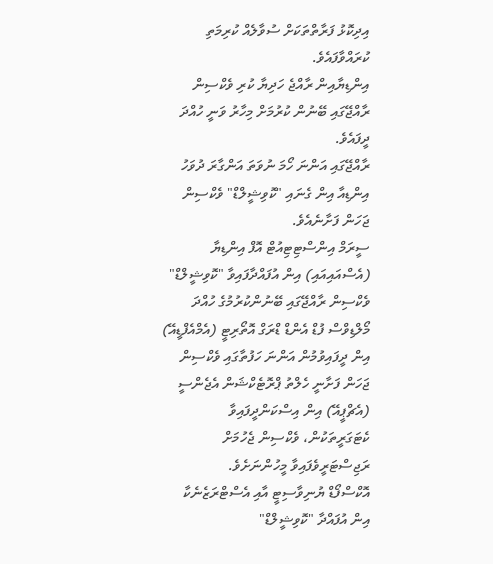އިދިކޮޅު ފަރާތްތަކަށް ސުވާލެއް ކުރިމަތި ކުރައްވާފައެވެ.
އިންޑިޔާއިން ރާއްޖެ ހަދިޔާ ކުރި ވެކްސިން ރާއްޖޭގައި ބޭނުން ކުރުމަށް މިހާރު ވަނީ ހުއްދަ ދީފައެވެ.
ރާއްޖޭގައި އަންނަ ހޯމަ ނުވަތަ އަންގާރަ ދުވަހު އިންޑިއާ އިން ގެނައި "ކޮވިޝީލްޑް" ވެކްސިން ޖަހަން ފަށާނެއެވެ.
ސީރަމް އިންސްޓިޓިއުޓް އޮފް އިންޑިޔާ (އެސްއައިއައި) އިން އުފައްދާފައިވާ "ކޮވިޝީލްޑް" ވެކްސިން ރާއްޖޭގައި ބޭނުންކުރުމުގެ ހުއްދަ މޯލްޑިވްސް ފުޑް އެންޑް ޑްރަގް އޮތޯރިޓީ (އެމްއެފްޑީއޭ) އިން ދީފައިވުމުން އަންނަ ހަފުތާގައި ވެކްސިން ޖަހަން ފަށާނީ ހެލްތު ޕްރޮޓެކްޝަން އެޖެންސީ (އެޗްޕީއޭ) އިން އިސްކަންދީފައިވާ ކެޓަގަރީތަކުން، ވެކްސިން ޖެހުމަށް ރަޖިސްޓަރީވެފައިވާ މީހުންނަށެވެ.
އޮކްސްފޯޑް ޔުނިވާސިޓީ އާއި އެސްޓްރަޒެނެކާ އިން އުފައްދާ "ކޮވިޝީލްޑް"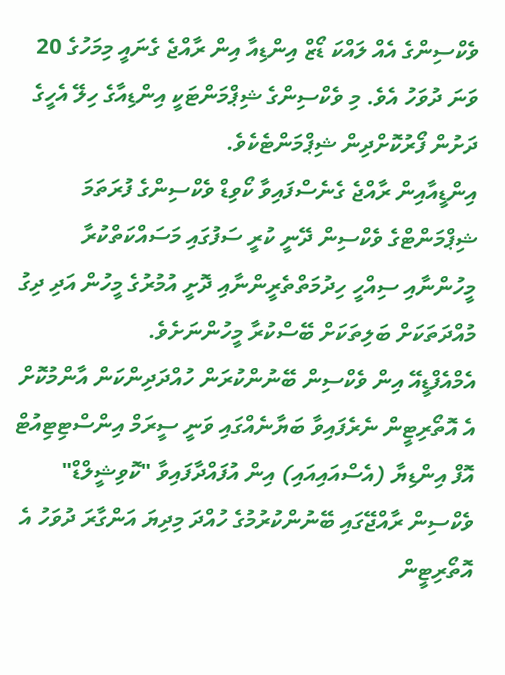ވެކްސިންގެ އެއް ލައްކަ ޑޯޒް އިންޑިއާ އިން ރާއްޖެ ގެނައީ މިމަހުގެ 20 ވަނަ ދުވަހު އެވެ. މި ވެކްސިންގެ ޝިޕްމަންޓަކީ އިންޑިއާގެ ހިލޭ އެހީގެ ދަށުން ފޯރުކޮށްދިން ޝިޕްމަންޓެކެވެ.
އިންޑީއާއިން ރާއްޖެ ގެނެސްފައިވާ ކޯވިޑް ވެކްސިންގެ ފުރަތަމަ ޝިޕްމަންޓްގެ ވެކްސިން ދޭނީ ކުރީ ސަފުގައި މަސައްކަތްކުރާ މީހުންނާއި ސިއްހީ ހިދުމަތްތެރީންނާއި ދޮށީ އުމުރުގެ މީހުން އަދި ދިގު މުއްދަތަކަށް ބަލިތަކަށް ބޭސްކުރާ މީހުންނަށެވެ.
އެމްއެފްޑީއޭ އިން ވެކްސިން ބޭނުންކުރަން ހުއްދަދިންކަން އާންމުކޮށް އެ އޮތޯރިޓީން ނެރެފައިވާ ބަޔާނެއްގައި ވަނީ ސީރަމް އިންސްޓިޓިއުޓް އޮފް އިންޑިޔާ (އެސްއައިއައި) އިން އުފައްދާފައިވާ "ކޮވިޝީލްޑް" ވެކްސިން ރާއްޖޭގައި ބޭނުންކުރުމުގެ ހުއްދަ މިދިޔަ އަންގާރަ ދުވަހު އެ އޮތޯރިޓީން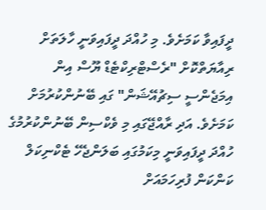ދީފައިވާ ކަމަށެވެ. މި ހުއްދަ ދީފައިވަނީ ހާލަތަށް ރިއާޔަތްކޮށް "ރެސްޓްރިކްޓެޑް ޔޫސް އިން އިމަޖެންސީ ސިޗުއޭޝަން" ގައި ބޭނުންކުރުމަށް ކަމަށެވެ. އަދި ރާއްޖޭގައި މި ވެކްސިން ބޭނުންކުރުމުގެ ހުއްދަ ދީފައިވަނީ މިކަމުގައި ބަލަންޖެހޭ ޓެކްނިކަލް ކަންކަން ފުރިހަމައަށް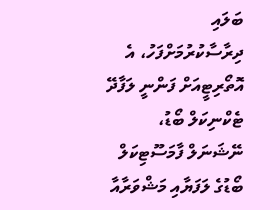ބަލައި ދިރާސާކުރުމަށްފަހު، އެ އޮތޯރިޓީއަށް ފަންނީ ލަފާދޭ ޓެކްނިކަލް ބޯޑު، ނޭޝަނަލް ފާމަސޫޓިކަލް ބޯޑުގެ ލަފަޔާއި މަޝްވަރާއާ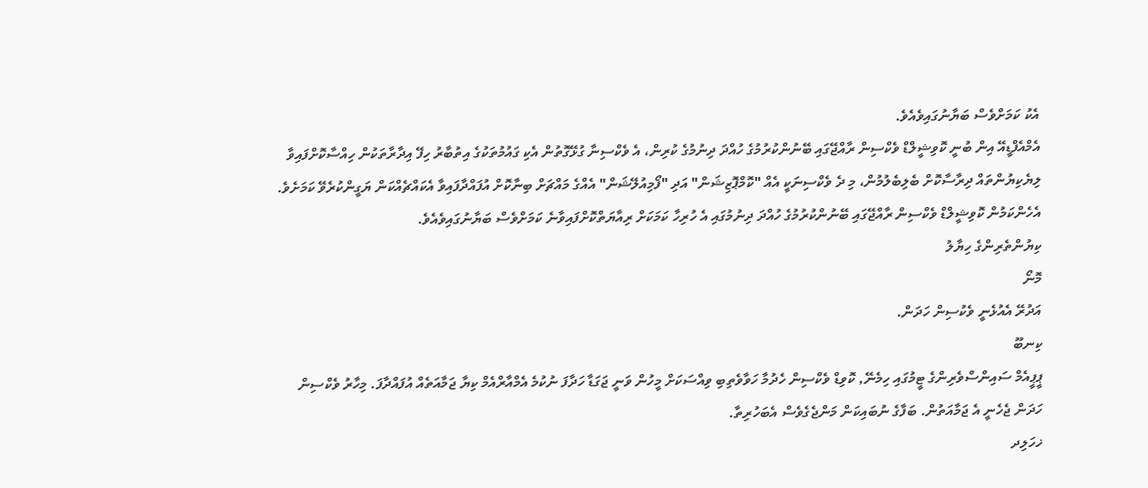އެކު ކަމަށްވެސް ބަޔާނުގައިވެއެވެ.
އެމްއެފްޑީއޭ އިން ބުނީ ކޮވިޝީލްޑް ވެކްސިން ރާއްޖޭގައި ބޭނުންކުރުމުގެ ހުއްދަ ދިނުމުގެ ކުރިން، އެ ވެކްސިނާ ގުޅޭގޮތުން އެކި ގައުމުތަކުގެ އިތުބާރު ހިފޭ އިދާރާތަކުން ހިއްސާކޮށްފައިވާ ލިޔެކިޔުންތައް ދިރާސާކޮށް ބެލިބެލުމުން، މި ދެ ވެކްސިނަކީ އެއް "ކޮމްޕޮޒިޝަން" އަދި "ފޯމިއުލޭޝަން" އެއްގެ މައްޗަށް ބިނާކޮށް އުފައްދާފައިވާ އެކައްޗެއްކަން ޔަގީންކުރެވޭ ކަމަށެވެ. އެހެންކަމުން ކޮވިޝީލްޑް ވެކްސިން ރާއްޖޭގައި ބޭނުންކުރުމުގެ ހުއްދަ ދިނުމުގައި އެ ހުރިހާ ކަމަކަށް ރިއާޔަތްކޮށްފައިވާނެ ކަމަށްވެސް ބަޔާނުގައިވެއެވެ.
ކިޔުންތެރިންގެ ހިޔާލު
މޮނޯ
އަދުރޭ އެއުޅެނީ ވެކުސިން ހަދަން.
ކިނބޫ
ޕީޕީއެމް ސައިންސްވެރިންގެ ޓީމުގައި ހިމެނޭ, ކޮވިޑް ވެކްސިން ހެދުމާ ހަވާވެތިބި ވިއްސަކަށް މީހުން ވަނީ ޖަގަޑާ ހަދާފަ ނުކުމެ އެމްއާރްއެމް ކިޔާ ޖަމާއަތެއް އުފައްދާފަ. މިހާރު ވެކްސިން ހަދަން ޖެހެނީ އެ ޖަމާއަތުން. ބަފާގެ ނުބައިކަން މަންޖެގެވެސް އެބަހުރިތާ.
ޚހަލިދ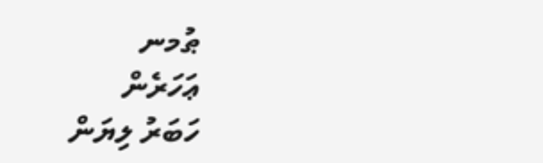ޠުމނ
ޢަހަރެން
ހަބަރު ލިޔަން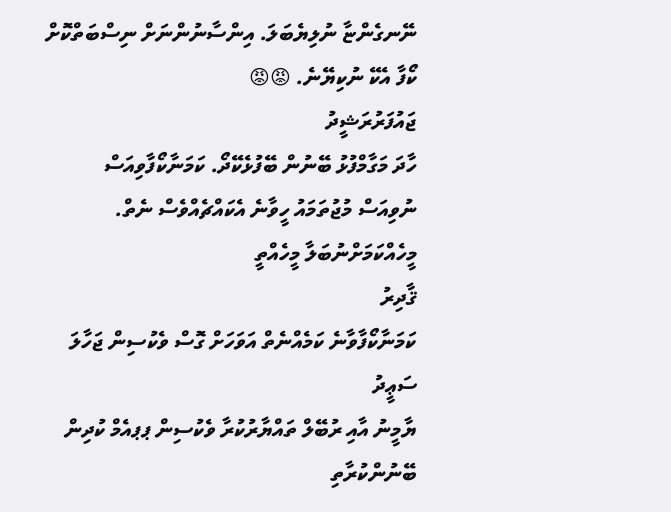ނޭނގެންޏާ ނުލިޔެބަލަ. އިންސާނުންނަށް ނިސްބަތްކޮށް ކޯފާ އެކޭ ނުކިޔޭނެ. 😡😡
ޖައުފަރުރަޝީދު
ހާދަ މަގާމްފުޅު ބޭނުން ބޭފުޅެކޭދޯ. ކަމަނާކޯފާވިއަސް ނުވިއަސް މުޖުތަމައު ހީވާނެ އެކައްޗެއްވެސް ނެތް. މީހެއްކަމަށްނުބަލާ މީހެއްތީ
ޤާދިރު
ކަމަނާކޯފާވާނެ ކަމެއްނެތް އަވަހަށް ގޮސް ވެކުސިން ޖަހާލަ
ސަޢީދު
ޔާމީނު އާއި ރުބޭލް ތައްޔާރުކުރާ ވެކުސިން ޕޕއެމް ކުދިން ބޭނުންކުރާތި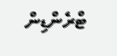ޓްރެންޑިން